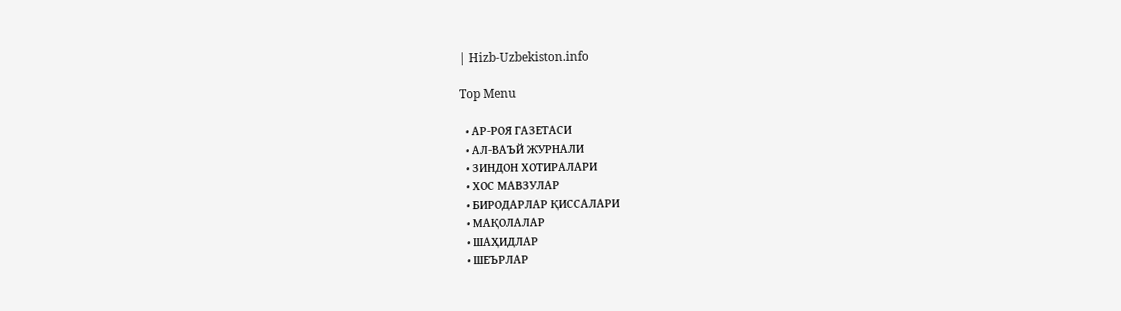| Hizb-Uzbekiston.info

Top Menu

  • АР-РОЯ ГАЗЕТАСИ
  • АЛ-ВАЪЙ ЖУРНАЛИ
  • ЗИНДОН ХОТИРАЛАРИ
  • ХОС МАВЗУЛАР
  • БИРОДАРЛАР ҚИССАЛАРИ
  • МАҚОЛАЛАР
  • ШАҲИДЛАР
  • ШЕЪРЛАР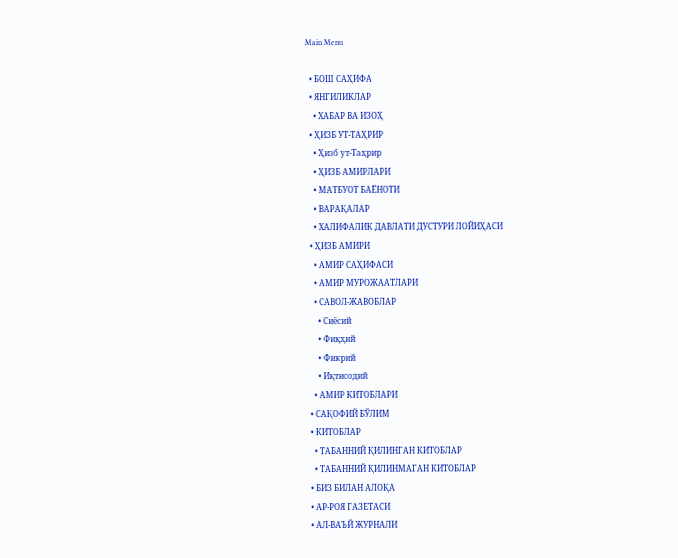Main Menu

  • БОШ САҲИФА
  • ЯНГИЛИКЛАР
    • ХАБАР ВА ИЗОҲ
  • ҲИЗБ УТ-ТАҲРИР
    • Ҳизб ут-Таҳрир
    • ҲИЗБ АМИРЛАРИ
    • МАТБУОТ БАЁНОТИ
    • ВАРАҚАЛАР
    • ХАЛИФАЛИК ДАВЛАТИ ДУСТУРИ ЛОЙИҲАСИ
  • ҲИЗБ АМИРИ
    • АМИР САҲИФАСИ
    • АМИР МУРОЖААТЛАРИ
    • САВОЛ-ЖАВОБЛАР
      • Сиёсий
      • Фиқҳий
      • Фикрий
      • Иқтисодий
    • АМИР КИТОБЛАРИ
  • САҚОФИЙ БЎЛИМ
  • КИТОБЛАР
    • ТАБАННИЙ ҚИЛИНГАН КИТОБЛАР
    • ТАБАННИЙ ҚИЛИНМАГАН КИТОБЛАР
  • БИЗ БИЛАН АЛОҚА
  • АР-РОЯ ГАЗЕТАСИ
  • АЛ-ВАЪЙ ЖУРНАЛИ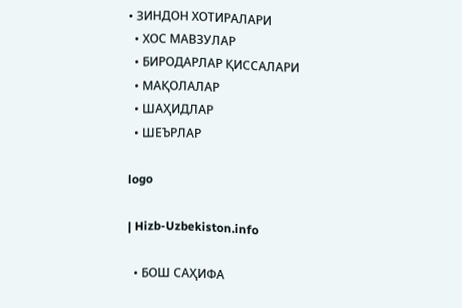• ЗИНДОН ХОТИРАЛАРИ
  • ХОС МАВЗУЛАР
  • БИРОДАРЛАР ҚИССАЛАРИ
  • МАҚОЛАЛАР
  • ШАҲИДЛАР
  • ШЕЪРЛАР

logo

| Hizb-Uzbekiston.info

  • БОШ САҲИФА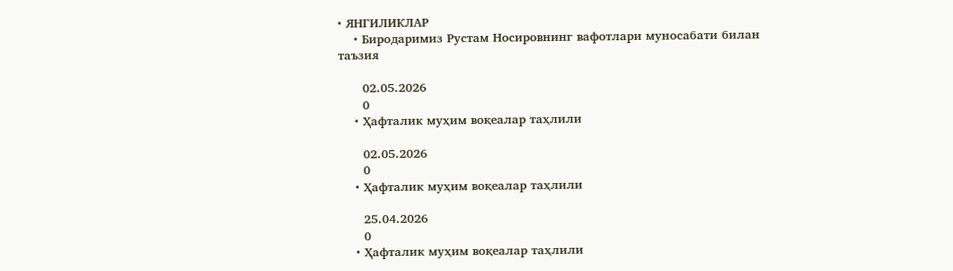• ЯНГИЛИКЛАР
    • Биродаримиз Рустам Носировнинг вафотлари муносабати билан таъзия

      02.05.2026
      0
    • Ҳафталик муҳим воқеалар таҳлили

      02.05.2026
      0
    • Ҳафталик муҳим воқеалар таҳлили

      25.04.2026
      0
    • Ҳафталик муҳим воқеалар таҳлили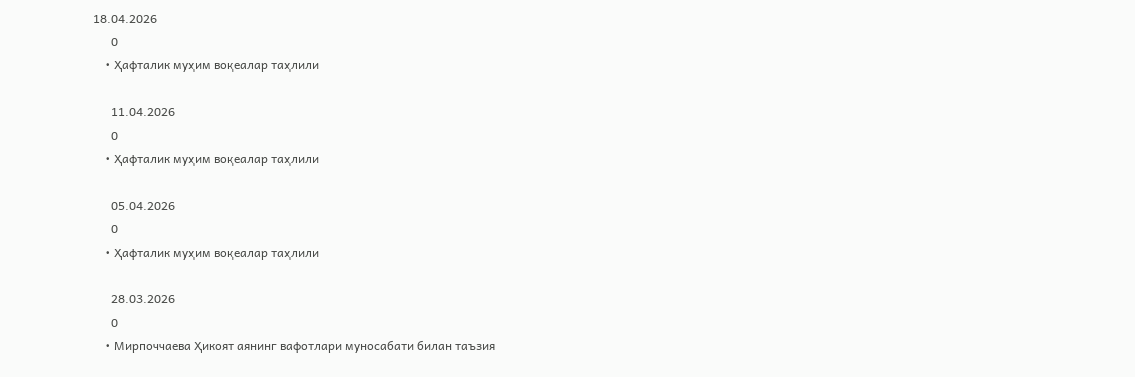18.04.2026
      0
    • Ҳафталик муҳим воқеалар таҳлили

      11.04.2026
      0
    • Ҳафталик муҳим воқеалар таҳлили

      05.04.2026
      0
    • Ҳафталик муҳим воқеалар таҳлили

      28.03.2026
      0
    • Мирпоччаева Ҳикоят аянинг вафотлари муносабати билан таъзия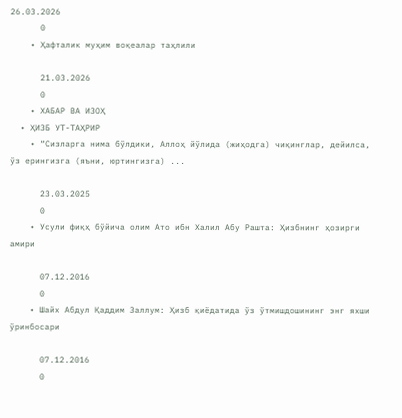26.03.2026
      0
    • Ҳафталик муҳим воқеалар таҳлили

      21.03.2026
      0
    • ХАБАР ВА ИЗОҲ
  • ҲИЗБ УТ-ТАҲРИР
    • “Сизларга нима бўлдики, Аллоҳ йўлида (жиҳодга) чиқинглар, дейилса, ўз ерингизга (яъни, юртингизга) ...

      23.03.2025
      0
    • Усули фиқҳ бўйича олим Ато ибн Халил Абу Рашта: Ҳизбнинг ҳозирги амири

      07.12.2016
      0
    • Шайх Абдул Қаддим Заллум: Ҳизб қиёдатида ўз ўтмишдошининг энг яхши ўринбосари

      07.12.2016
      0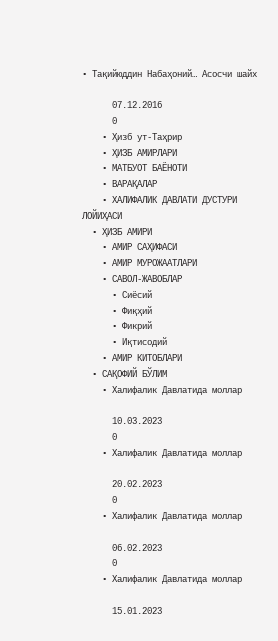• Тақийюддин Набаҳоний… Асосчи шайх

      07.12.2016
      0
    • Ҳизб ут-Таҳрир
    • ҲИЗБ АМИРЛАРИ
    • МАТБУОТ БАЁНОТИ
    • ВАРАҚАЛАР
    • ХАЛИФАЛИК ДАВЛАТИ ДУСТУРИ ЛОЙИҲАСИ
  • ҲИЗБ АМИРИ
    • АМИР САҲИФАСИ
    • АМИР МУРОЖААТЛАРИ
    • САВОЛ-ЖАВОБЛАР
      • Сиёсий
      • Фиқҳий
      • Фикрий
      • Иқтисодий
    • АМИР КИТОБЛАРИ
  • САҚОФИЙ БЎЛИМ
    • Халифалик Давлатида моллар

      10.03.2023
      0
    • Халифалик Давлатида моллар

      20.02.2023
      0
    • Халифалик Давлатида моллар

      06.02.2023
      0
    • Халифалик Давлатида моллар

      15.01.2023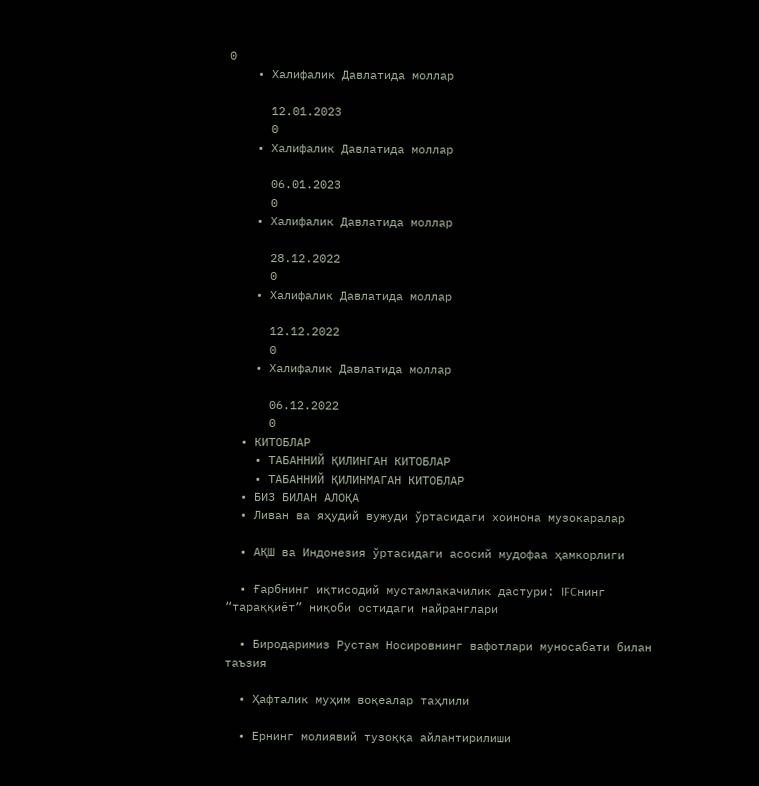0
    • Халифалик Давлатида моллар

      12.01.2023
      0
    • Халифалик Давлатида моллар

      06.01.2023
      0
    • Халифалик Давлатида моллар

      28.12.2022
      0
    • Халифалик Давлатида моллар

      12.12.2022
      0
    • Халифалик Давлатида моллар

      06.12.2022
      0
  • КИТОБЛАР
    • ТАБАННИЙ ҚИЛИНГАН КИТОБЛАР
    • ТАБАННИЙ ҚИЛИНМАГАН КИТОБЛАР
  • БИЗ БИЛАН АЛОҚА
  • Ливан ва яҳудий вужуди ўртасидаги хоинона музокаралар

  • АҚШ ва Индонезия ўртасидаги асосий мудофаа ҳамкорлиги

  • Ғарбнинг иқтисодий мустамлакачилик дастури: IFCнинг “тараққиёт” ниқоби остидаги найранглари

  • Биродаримиз Рустам Носировнинг вафотлари муносабати билан таъзия

  • Ҳафталик муҳим воқеалар таҳлили

  • Ернинг молиявий тузоққа айлантирилиши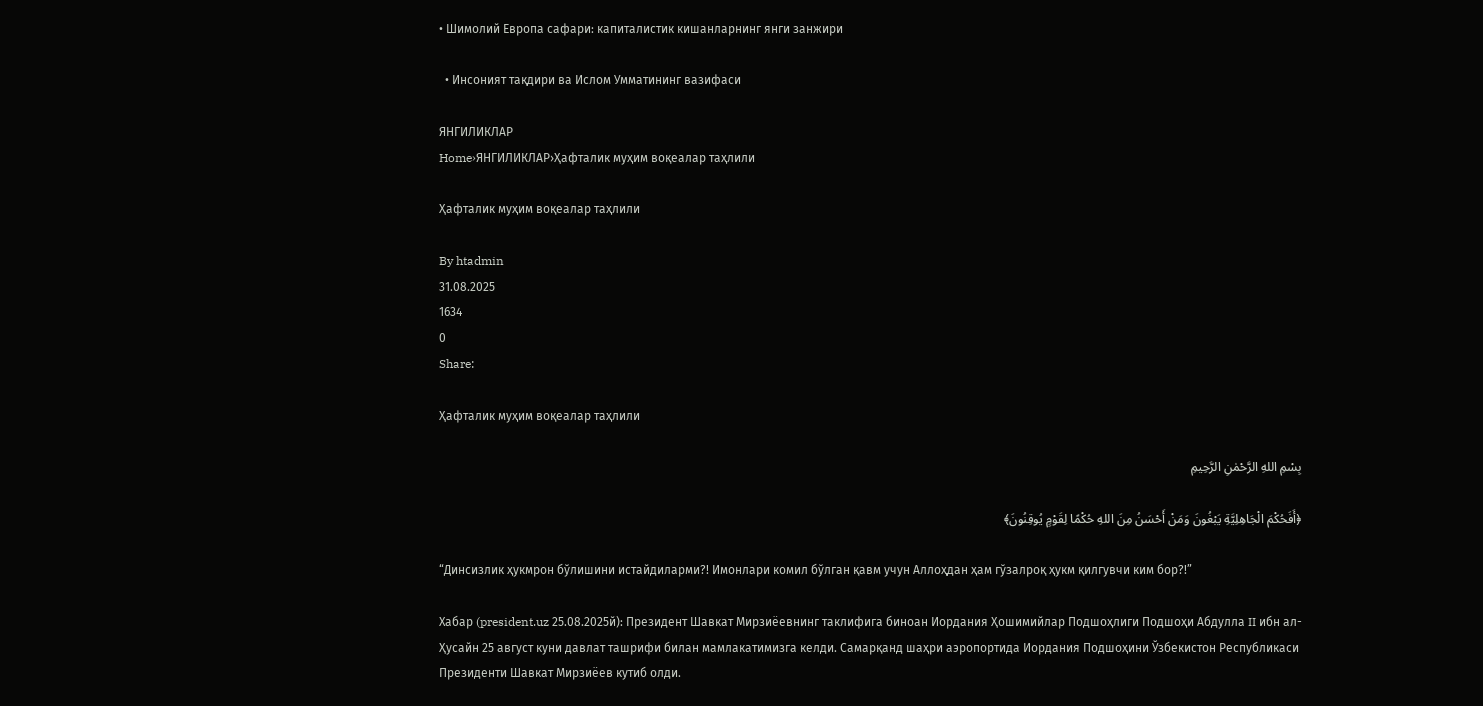• Шимолий Европа сафари: капиталистик кишанларнинг янги занжири

  • Инсоният тақдири ва Ислом Умматининг вазифаси

ЯНГИЛИКЛАР
Home›ЯНГИЛИКЛАР›Ҳафталик муҳим воқеалар таҳлили

Ҳафталик муҳим воқеалар таҳлили

By htadmin
31.08.2025
1634
0
Share:

Ҳафталик муҳим воқеалар таҳлили

بِسْمِ اللهِ الرَّحْمٰنِ الرَّحِيمِ

﴿أَفَحُكْمَ الْجَاهِلِيَّةِ يَبْغُونَ وَمَنْ أَحْسَنُ مِنَ اللهِ حُكْمًا لِقَوْمٍ يُوقِنُونَ﴾

“Динсизлик ҳукмрон бўлишини истайдиларми?! Имонлари комил бўлган қавм учун Аллоҳдан ҳам гўзалроқ ҳукм қилгувчи ким бор?!”

Хабар (president.uz 25.08.2025й): Президент Шавкат Мирзиёевнинг таклифига биноан Иордания Ҳошимийлар Подшоҳлиги Подшоҳи Абдулла II ибн ал-Ҳусайн 25 август куни давлат ташрифи билан мамлакатимизга келди. Самарқанд шаҳри аэропортида Иордания Подшоҳини Ўзбекистон Республикаси Президенти Шавкат Мирзиёев кутиб олди.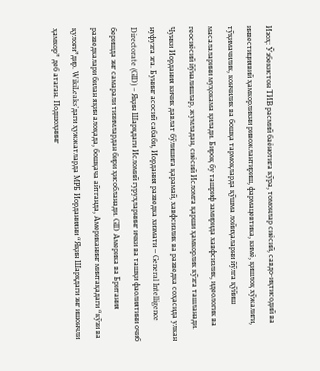Изоҳ: Ўзбекистон ТИВ расмий баёнотига кўра, томонлар сиёсий, савдо-иқтисодий ва инвестициявий ҳамкорликни ривожлантириш, фармацевтика, кимё, қишлоқ хўжалиги, тўқимачилик, кончилик ва бошқа тармоқларда қўшма лойиҳаларни йўлга қўйиш масалаларини муҳокама қилади. Бироқ бу ташриф замирида хавфсизлик, идеологик ва геосиёсий йўналишлар, жумладан, сиёсий Исломга қарши ҳамкорлик кўзга ташланади. Чунки Иордания кичик давлат бўлишига қарамай, хавфсизлик ва разведка соҳасида улкан нуфузга эга. Бунинг асосий сабаби, Иордания разведка хизмати – General Intelligence Directorate (GID) – Яқин Шарқдаги Исломий гуруҳларнинг ички ва ташқи фаолиятини очиб беришда энг самарали тизимлардан бири ҳисобланади. GID Америка ва Британия разведкалари билан яқин алоқада, бошқача айтганда, Американинг минтақадаги “кўзи ва қулоғи”дир. WikiLeaks’даги ҳужжатларда МРБ Иорданияни “Яқин Шарқдаги энг ишончли ҳамкор” деб атаган. Подшоҳнинг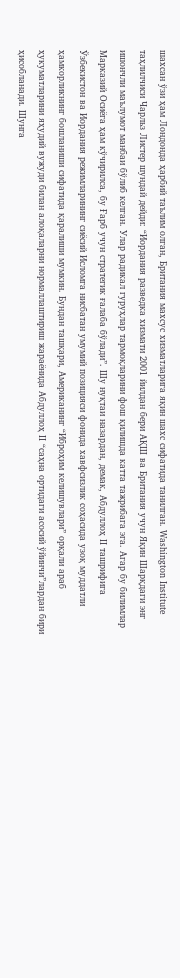шахсан ўзи ҳам Лондонда ҳарбий таълим олган, Британия махсус хизматларига яқин шахс сифатида танилган. Washington Institute таҳлилчиси Чарльз Листер шундай дейди: “Иордания разведка хизмати 2001 йилдан бери АҚШ ва Британия учун Яқин Шарқдаги энг ишончли маълумот манбаи бўлиб келган. Улар радикал гуруҳлар тармоқларини фош қилишда катта тажрибага эга. Агар бу билимлар Марказий Осиёга ҳам кўчирилса, бу Ғарб учун стратегик ғалаба бўлади”. Шу нуқтаи назардан, демак, Абдуллоҳ II ташрифига Ўзбекистон ва Иордания режимларининг сиёсий Исломга нисбатан умумий позицияси фонида хавфсизлик соҳасида узоқ муддатли ҳамкорликнинг бошланиши сифатида қаралиши мумкин. Бундан ташқари, Американинг “Иброҳим келишувлари” орқали араб ҳукуматларини яҳудий вужуди билан алоқаларни нормаллаштириш жараёнида Абдуллоҳ II “саҳна ортидаги асосий ўйинчи”лардан бири ҳисобланади. Шунга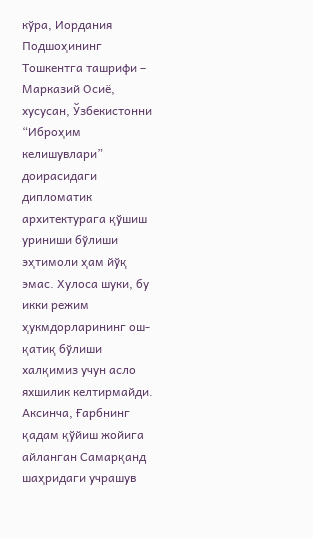кўра, Иордания Подшоҳининг Тошкентга ташрифи – Марказий Осиё, хусусан, Ўзбекистонни “Иброҳим келишувлари” доирасидаги дипломатик архитектурага қўшиш уриниши бўлиши эҳтимоли ҳам йўқ эмас. Хулоса шуки, бу икки режим ҳукмдорларининг ош-қатиқ бўлиши халқимиз учун асло яхшилик келтирмайди. Аксинча, Ғарбнинг қадам қўйиш жойига айланган Самарқанд шаҳридаги учрашув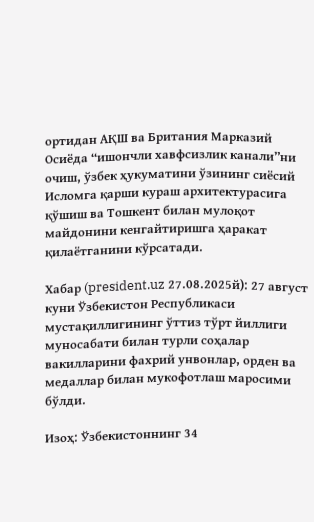ортидан АҚШ ва Британия Марказий Осиёда “ишончли хавфсизлик канали”ни очиш, ўзбек ҳукуматини ўзининг сиёсий Исломга қарши кураш архитектурасига қўшиш ва Тошкент билан мулоқот майдонини кенгайтиришга ҳаракат қилаётганини кўрсатади.

Хабар (president.uz 27.08.2025й): 27 август куни Ўзбекистон Республикаси мустақиллигининг ўттиз тўрт йиллиги муносабати билан турли соҳалар вакилларини фахрий унвонлар, орден ва медаллар билан мукофотлаш маросими бўлди.

Изоҳ: Ўзбекистоннинг 34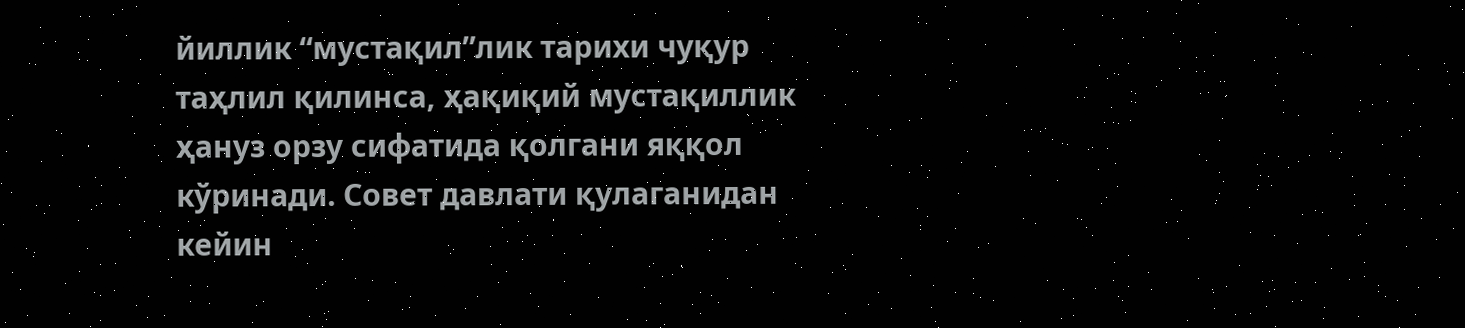йиллик “мустақил”лик тарихи чуқур таҳлил қилинса, ҳақиқий мустақиллик ҳануз орзу сифатида қолгани яққол кўринади. Совет давлати қулаганидан кейин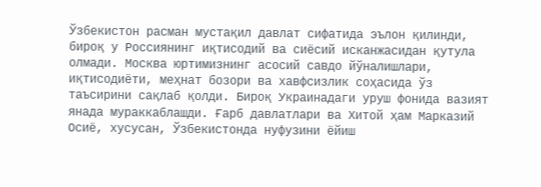Ўзбекистон расман мустақил давлат сифатида эълон қилинди, бироқ у Россиянинг иқтисодий ва сиёсий исканжасидан қутула олмади. Москва юртимизнинг асосий савдо йўналишлари, иқтисодиёти, меҳнат бозори ва хавфсизлик соҳасида ўз таъсирини сақлаб қолди. Бироқ Украинадаги уруш фонида вазият янада мураккаблашди. Ғарб давлатлари ва Хитой ҳам Марказий Осиё, хусусан, Ўзбекистонда нуфузини ёйиш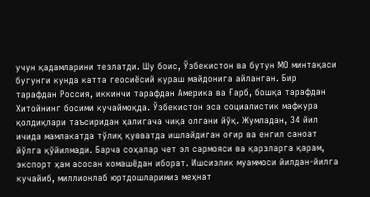учун қадамларини тезлатди. Шу боис, Ўзбекистон ва бутун МО минтақаси бугунги кунда катта геосиёсий кураш майдонига айланган. Бир тарафдан Россия, иккинчи тарафдан Америка ва Ғарб, бошқа тарафдан Хитойнинг босими кучаймоқда. Ўзбекистон эса социалистик мафкура қолдиқлари таъсиридан ҳалигача чиқа олгани йўқ. Жумладан, 34 йил ичида мамлакатда тўлиқ қувватда ишлайдиган оғир ва енгил саноат йўлга қўйилмади. Барча соҳалар чет эл сармояси ва қарзларга қарам, экспорт ҳам асосан хомашёдан иборат. Ишсизлик муаммоси йилдан-йилга кучайиб, миллионлаб юртдошларимиз меҳнат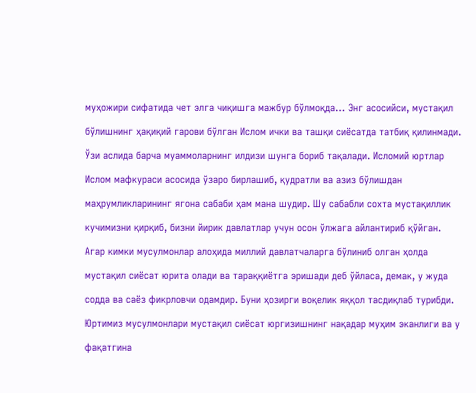муҳожири сифатида чет элга чиқишга мажбур бўлмоқда… Энг асосийси, мустақил бўлишнинг ҳақиқий гарови бўлган Ислом ички ва ташқи сиёсатда татбиқ қилинмади. Ўзи аслида барча муаммоларнинг илдизи шунга бориб тақалади. Исломий юртлар Ислом мафкураси асосида ўзаро бирлашиб, қудратли ва азиз бўлишдан маҳрумликларининг ягона сабаби ҳам мана шудир. Шу сабабли сохта мустақиллик кучимизни қирқиб, бизни йирик давлатлар учун осон ўлжага айлантириб қўйган. Агар кимки мусулмонлар алоҳида миллий давлатчаларга бўлиниб олган ҳолда мустақил сиёсат юрита олади ва тараққиётга эришади деб ўйласа, демак, у жуда содда ва саёз фикрловчи одамдир. Буни ҳозирги воқелик яққол тасдиқлаб турибди. Юртимиз мусулмонлари мустақил сиёсат юргизишнинг нақадар муҳим эканлиги ва у фақатгина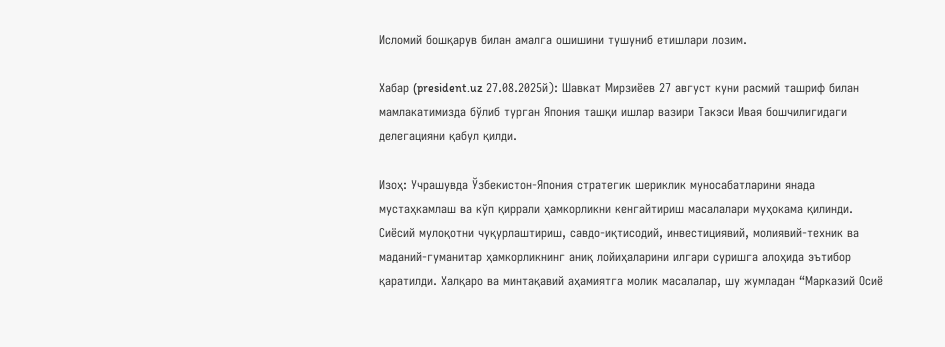Исломий бошқарув билан амалга ошишини тушуниб етишлари лозим.

Хабар (president.uz 27.08.2025й): Шавкат Мирзиёев 27 август куни расмий ташриф билан мамлакатимизда бўлиб турган Япония ташқи ишлар вазири Такэси Ивая бошчилигидаги делегацияни қабул қилди.

Изоҳ: Учрашувда Ўзбекистон-Япония стратегик шериклик муносабатларини янада мустаҳкамлаш ва кўп қиррали ҳамкорликни кенгайтириш масалалари муҳокама қилинди. Сиёсий мулоқотни чуқурлаштириш, савдо-иқтисодий, инвестициявий, молиявий-техник ва маданий-гуманитар ҳамкорликнинг аниқ лойиҳаларини илгари суришга алоҳида эътибор қаратилди. Халқаро ва минтақавий аҳамиятга молик масалалар, шу жумладан “Марказий Осиё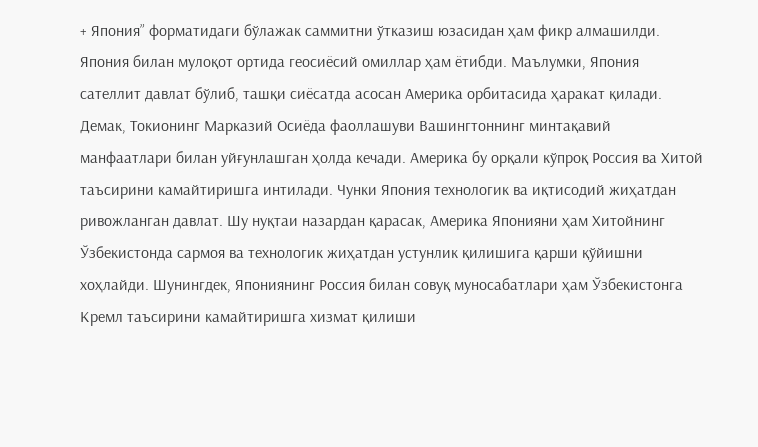+ Япония” форматидаги бўлажак саммитни ўтказиш юзасидан ҳам фикр алмашилди. Япония билан мулоқот ортида геосиёсий омиллар ҳам ётибди. Маълумки, Япония сателлит давлат бўлиб, ташқи сиёсатда асосан Америка орбитасида ҳаракат қилади. Демак, Токионинг Марказий Осиёда фаоллашуви Вашингтоннинг минтақавий манфаатлари билан уйғунлашган ҳолда кечади. Америка бу орқали кўпроқ Россия ва Хитой таъсирини камайтиришга интилади. Чунки Япония технологик ва иқтисодий жиҳатдан ривожланган давлат. Шу нуқтаи назардан қарасак, Америка Японияни ҳам Хитойнинг Ўзбекистонда сармоя ва технологик жиҳатдан устунлик қилишига қарши қўйишни хоҳлайди. Шунингдек, Япониянинг Россия билан совуқ муносабатлари ҳам Ўзбекистонга Кремл таъсирини камайтиришга хизмат қилиши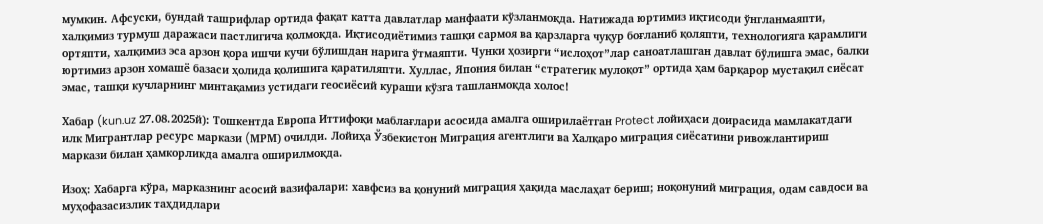мумкин. Афсуски, бундай ташрифлар ортида фақат катта давлатлар манфаати кўзланмоқда. Натижада юртимиз иқтисоди ўнгланмаяпти,  халқимиз турмуш даражаси пастлигича қолмоқда. Иқтисодиётимиз ташқи сармоя ва қарзларга чуқур боғланиб қоляпти, технологияга қарамлиги ортяпти, халқимиз эса арзон қора ишчи кучи бўлишдан нарига ўтмаяпти. Чунки ҳозирги “ислоҳот”лар саноатлашган давлат бўлишга эмас, балки юртимиз арзон хомашё базаси ҳолида қолишига қаратиляпти. Хуллас, Япония билан “стратегик мулоқот” ортида ҳам барқарор мустақил сиёсат эмас, ташқи кучларнинг минтақамиз устидаги геосиёсий кураши кўзга ташланмоқда холос!

Хабар (kun.uz 27.08.2025й): Тошкентда Европа Иттифоқи маблағлари асосида амалга оширилаётган Protect лойиҳаси доирасида мамлакатдаги илк Мигрантлар ресурс маркази (MРМ) очилди. Лойиҳа Ўзбекистон Миграция агентлиги ва Халқаро миграция сиёсатини ривожлантириш маркази билан ҳамкорликда амалга оширилмоқда.

Изоҳ: Хабарга кўра, марказнинг асосий вазифалари: хавфсиз ва қонуний миграция ҳақида маслаҳат бериш; ноқонуний миграция, одам савдоси ва муҳофазасизлик таҳдидлари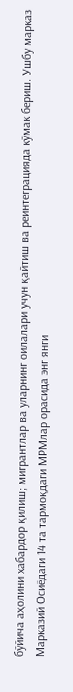бўйича аҳолини хабардор қилиш; мигрантлар ва уларнинг оилалари учун қайтиш ва реинтеграцияда кўмак бериш. Ушбу марказ Марказий Осиёдаги 14 та тармоқдаги МРМлар орасида энг янги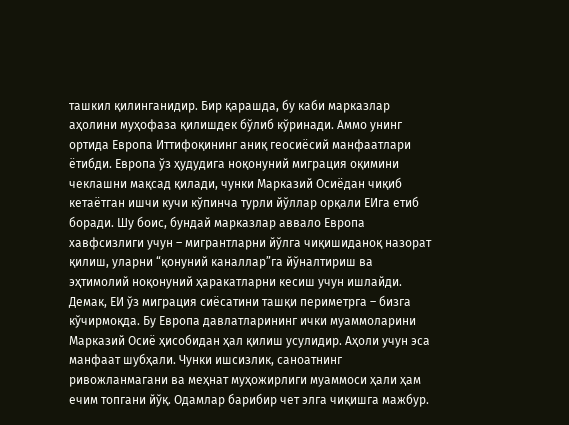ташкил қилинганидир. Бир қарашда, бу каби марказлар аҳолини муҳофаза қилишдек бўлиб кўринади. Аммо унинг ортида Европа Иттифоқининг аниқ геосиёсий манфаатлари ётибди. Европа ўз ҳудудига ноқонуний миграция оқимини чеклашни мақсад қилади, чунки Марказий Осиёдан чиқиб кетаётган ишчи кучи кўпинча турли йўллар орқали ЕИга етиб боради. Шу боис, бундай марказлар аввало Европа хавфсизлиги учун – мигрантларни йўлга чиқишиданоқ назорат қилиш, уларни “қонуний каналлар”га йўналтириш ва эҳтимолий ноқонуний ҳаракатларни кесиш учун ишлайди. Демак, ЕИ ўз миграция сиёсатини ташқи периметрга – бизга кўчирмоқда. Бу Европа давлатларининг ички муаммоларини Марказий Осиё ҳисобидан ҳал қилиш усулидир. Аҳоли учун эса манфаат шубҳали. Чунки ишсизлик, саноатнинг ривожланмагани ва меҳнат муҳожирлиги муаммоси ҳали ҳам ечим топгани йўқ. Одамлар барибир чет элга чиқишга мажбур.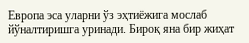Европа эса уларни ўз эҳтиёжига мослаб йўналтиришга уринади. Бироқ яна бир жиҳат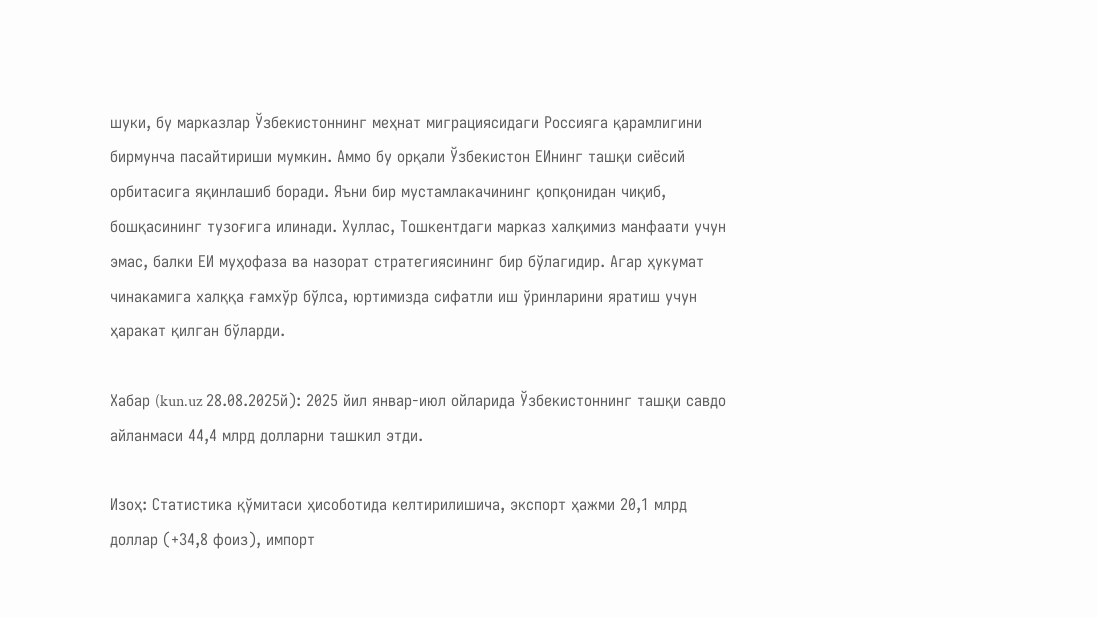шуки, бу марказлар Ўзбекистоннинг меҳнат миграциясидаги Россияга қарамлигини бирмунча пасайтириши мумкин. Аммо бу орқали Ўзбекистон ЕИнинг ташқи сиёсий орбитасига яқинлашиб боради. Яъни бир мустамлакачининг қопқонидан чиқиб, бошқасининг тузоғига илинади. Хуллас, Тошкентдаги марказ халқимиз манфаати учун эмас, балки ЕИ муҳофаза ва назорат стратегиясининг бир бўлагидир. Агар ҳукумат чинакамига халққа ғамхўр бўлса, юртимизда сифатли иш ўринларини яратиш учун ҳаракат қилган бўларди.

Хабар (kun.uz 28.08.2025й): 2025 йил январ-июл ойларида Ўзбекистоннинг ташқи савдо айланмаси 44,4 млрд долларни ташкил этди.

Изоҳ: Статистика қўмитаси ҳисоботида келтирилишича, экспорт ҳажми 20,1 млрд доллар (+34,8 фоиз), импорт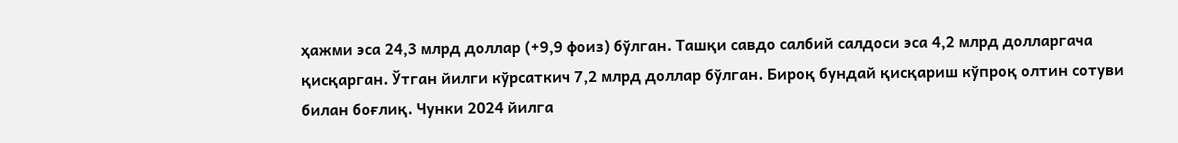ҳажми эса 24,3 млрд доллар (+9,9 фоиз) бўлган. Ташқи савдо салбий салдоси эса 4,2 млрд долларгача қисқарган. Ўтган йилги кўрсаткич 7,2 млрд доллар бўлган. Бироқ бундай қисқариш кўпроқ олтин сотуви билан боғлиқ. Чунки 2024 йилга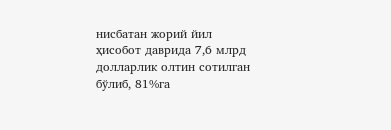нисбатан жорий йил ҳисобот даврида 7,6 млрд долларлик олтин сотилган бўлиб, 81%га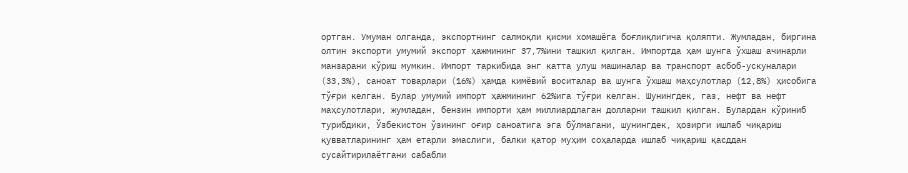ортган. Умуман олганда, экспортнинг салмоқли қисми хомашёга боғлиқлигича қоляпти. Жумладан, биргина олтин экспорти умумий экспорт ҳажмининг 37,7%ини ташкил қилган. Импортда ҳам шунга ўхшаш ачинарли манзарани кўриш мумкин. Импорт таркибида энг катта улуш машиналар ва транспорт асбоб-ускуналари (33,3%), саноат товарлари (16%) ҳамда кимёвий воситалар ва шунга ўхшаш маҳсулотлар (12,8%) ҳисобига тўғри келган. Булар умумий импорт ҳажмининг 62%ига тўғри келган. Шунингдек, газ, нефт ва нефт маҳсулотлари, жумладан, бензин импорти ҳам миллиардлаган долларни ташкил қилган. Булардан кўриниб турибдики, Ўзбекистон ўзининг оғир саноатига эга бўлмагани, шунингдек, ҳозирги ишлаб чиқариш қувватларининг ҳам етарли эмаслиги, балки қатор муҳим соҳаларда ишлаб чиқариш қасддан сусайтирилаётгани сабабли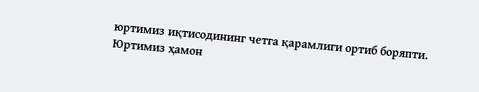юртимиз иқтисодининг четга қарамлиги ортиб боряпти. Юртимиз ҳамон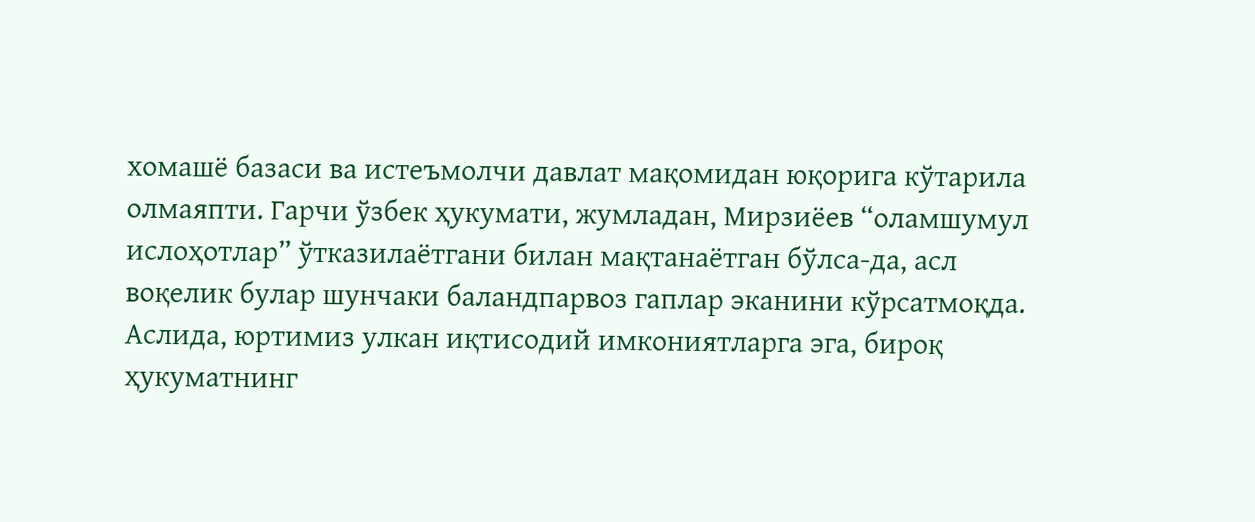хомашё базаси ва истеъмолчи давлат мақомидан юқорига кўтарила олмаяпти. Гарчи ўзбек ҳукумати, жумладан, Мирзиёев “оламшумул ислоҳотлар” ўтказилаётгани билан мақтанаётган бўлса-да, асл воқелик булар шунчаки баландпарвоз гаплар эканини кўрсатмоқда. Аслида, юртимиз улкан иқтисодий имкониятларга эга, бироқ ҳукуматнинг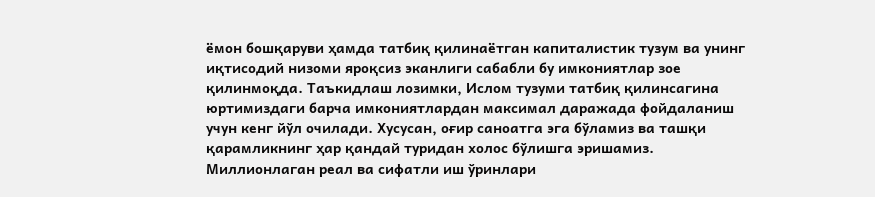ёмон бошқаруви ҳамда татбиқ қилинаётган капиталистик тузум ва унинг иқтисодий низоми яроқсиз эканлиги сабабли бу имкониятлар зое қилинмоқда. Таъкидлаш лозимки, Ислом тузуми татбиқ қилинсагина юртимиздаги барча имкониятлардан максимал даражада фойдаланиш учун кенг йўл очилади. Хусусан, оғир саноатга эга бўламиз ва ташқи қарамликнинг ҳар қандай туридан холос бўлишга эришамиз. Миллионлаган реал ва сифатли иш ўринлари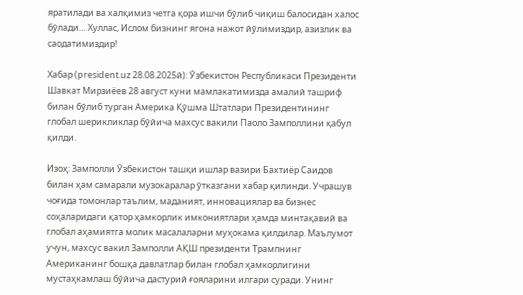яратилади ва халқимиз четга қора ишчи бўлиб чиқиш балосидан халос бўлади… Хуллас, Ислом бизнинг ягона нажот йўлимиздир, азизлик ва саодатимиздир!

Хабар (president.uz 28.08.2025й): Ўзбекистон Республикаси Президенти Шавкат Мирзиёев 28 август куни мамлакатимизда амалий ташриф билан бўлиб турган Америка Қўшма Штатлари Президентининг глобал шерикликлар бўйича махсус вакили Паоло Замполлини қабул қилди.

Изоҳ: Замполли Ўзбекистон ташқи ишлар вазири Бахтиёр Саидов билан ҳам самарали музокаралар ўтказгани хабар қилинди. Учрашув чоғида томонлар таълим, маданият, инновациялар ва бизнес соҳаларидаги қатор ҳамкорлик имкониятлари ҳамда минтақавий ва глобал аҳамиятга молик масалаларни муҳокама қилдилар. Маълумот учун, махсус вакил Замполли АҚШ президенти Трампнинг Американинг бошқа давлатлар билан глобал ҳамкорлигини мустаҳкамлаш бўйича дастурий ғояларини илгари суради. Унинг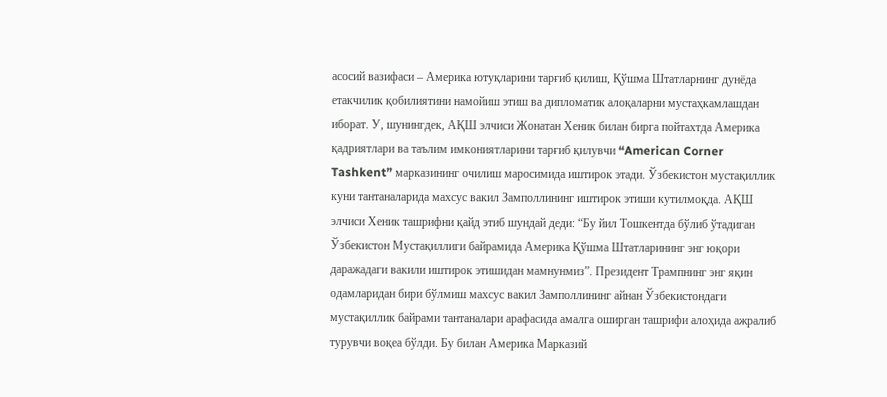асосий вазифаси – Америка ютуқларини тарғиб қилиш, Қўшма Штатларнинг дунёда етакчилик қобилиятини намойиш этиш ва дипломатик алоқаларни мустаҳкамлашдан иборат. У, шунингдек, АҚШ элчиси Жонатан Хеник билан бирга пойтахтда Америка қадриятлари ва таълим имкониятларини тарғиб қилувчи “American Corner Tashkent” марказининг очилиш маросимида иштирок этади. Ўзбекистон мустақиллик куни тантаналарида махсус вакил Замполлининг иштирок этиши кутилмоқда. АҚШ элчиси Хеник ташрифни қайд этиб шундай деди: “Бу йил Тошкентда бўлиб ўтадиган Ўзбекистон Мустақиллиги байрамида Америка Қўшма Штатларининг энг юқори даражадаги вакили иштирок этишидан мамнунмиз”. Президент Трампнинг энг яқин одамларидан бири бўлмиш махсус вакил Замполлининг айнан Ўзбекистондаги мустақиллик байрами тантаналари арафасида амалга оширган ташрифи алоҳида ажралиб турувчи воқеа бўлди. Бу билан Америка Марказий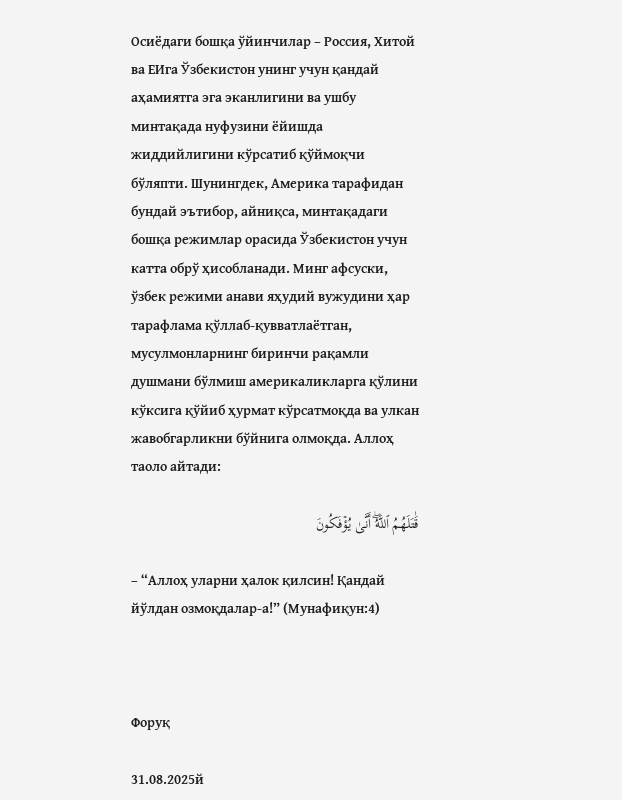Осиёдаги бошқа ўйинчилар – Россия, Хитой ва ЕИга Ўзбекистон унинг учун қандай аҳамиятга эга эканлигини ва ушбу минтақада нуфузини ёйишда жиддийлигини кўрсатиб қўймоқчи бўляпти. Шунингдек, Америка тарафидан бундай эътибор, айниқса, минтақадаги бошқа режимлар орасида Ўзбекистон учун катта обрў ҳисобланади. Минг афсуски, ўзбек режими анави яҳудий вужудини ҳар тарафлама қўллаб-қувватлаётган, мусулмонларнинг биринчи рақамли душмани бўлмиш америкаликларга қўлини кўксига қўйиб ҳурмат кўрсатмоқда ва улкан жавобгарликни бўйнига олмоқда. Аллоҳ таоло айтади:

قَٰتَلَهُمُ ٱللَّهُۖ أَنَّىٰ يُؤۡفَكُونَ

– “Аллоҳ уларни ҳалок қилсин! Қандай йўлдан озмоқдалар-а!” (Мунафиқун:4)



Форуқ

31.08.2025й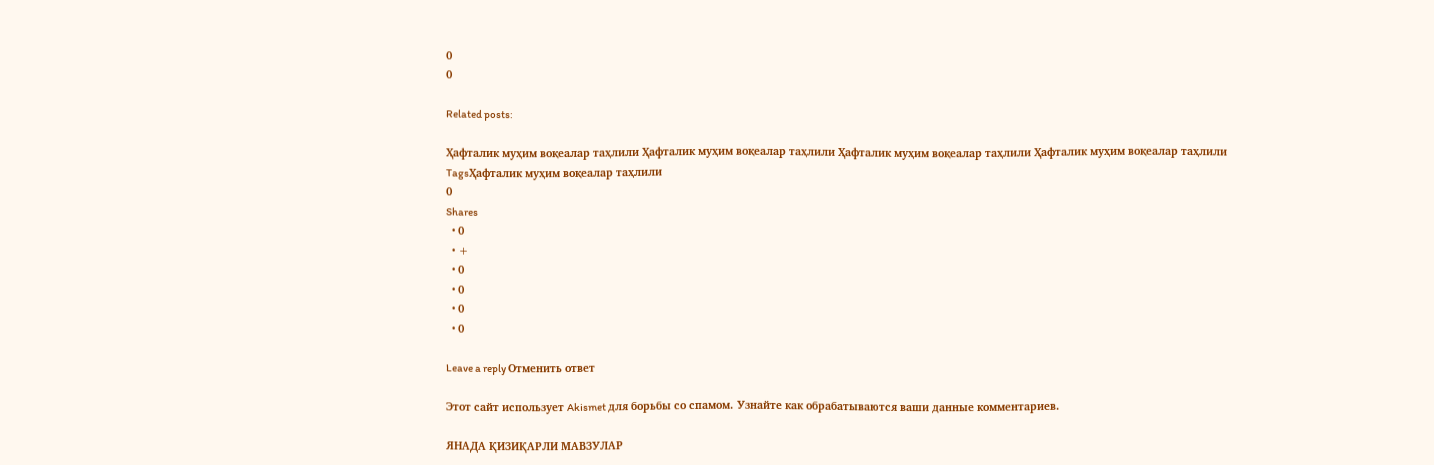0
0

Related posts:

Ҳафталик муҳим воқеалар таҳлили Ҳафталик муҳим воқеалар таҳлили Ҳафталик муҳим воқеалар таҳлили Ҳафталик муҳим воқеалар таҳлили
TagsҲафталик муҳим воқеалар таҳлили
0
Shares
  • 0
  • +
  • 0
  • 0
  • 0
  • 0

Leave a reply Отменить ответ

Этот сайт использует Akismet для борьбы со спамом. Узнайте как обрабатываются ваши данные комментариев.

ЯНАДА ҚИЗИҚАРЛИ МАВЗУЛАР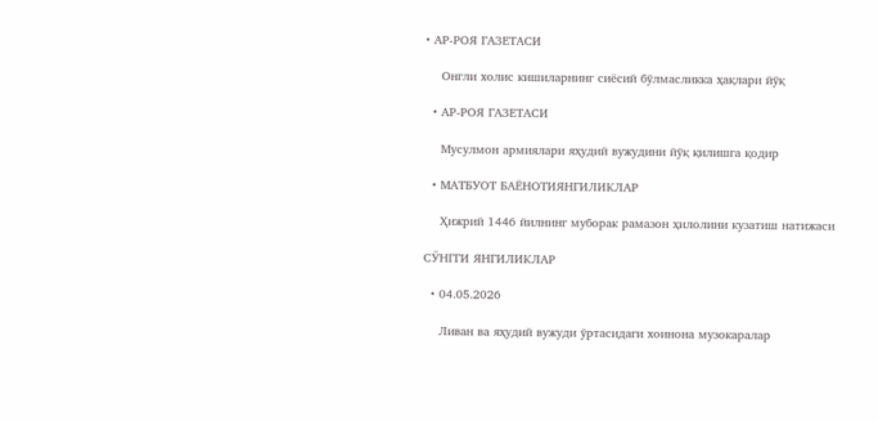• АР-РОЯ ГАЗЕТАСИ

    Онгли холис кишиларнинг сиёсий бўлмасликка ҳақлари йўқ

  • АР-РОЯ ГАЗЕТАСИ

    Мусулмон армиялари яҳудий вужудини йўқ қилишга қодир

  • МАТБУОТ БАЁНОТИЯНГИЛИКЛАР

    Ҳижрий 1446 йилнинг муборак рамазон ҳилолини кузатиш натижаси

СЎНГГИ ЯНГИЛИКЛАР

  • 04.05.2026

    Ливан ва яҳудий вужуди ўртасидаги хоинона музокаралар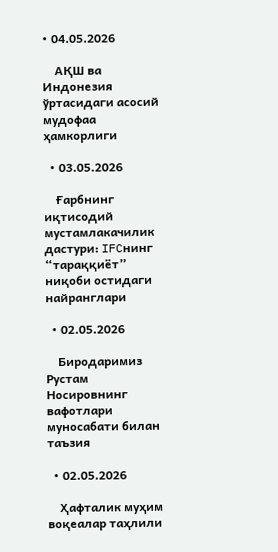• 04.05.2026

    АҚШ ва Индонезия ўртасидаги асосий мудофаа ҳамкорлиги

  • 03.05.2026

    Ғарбнинг иқтисодий мустамлакачилик дастури: IFCнинг “тараққиёт” ниқоби остидаги найранглари

  • 02.05.2026

    Биродаримиз Рустам Носировнинг вафотлари муносабати билан таъзия

  • 02.05.2026

    Ҳафталик муҳим воқеалар таҳлили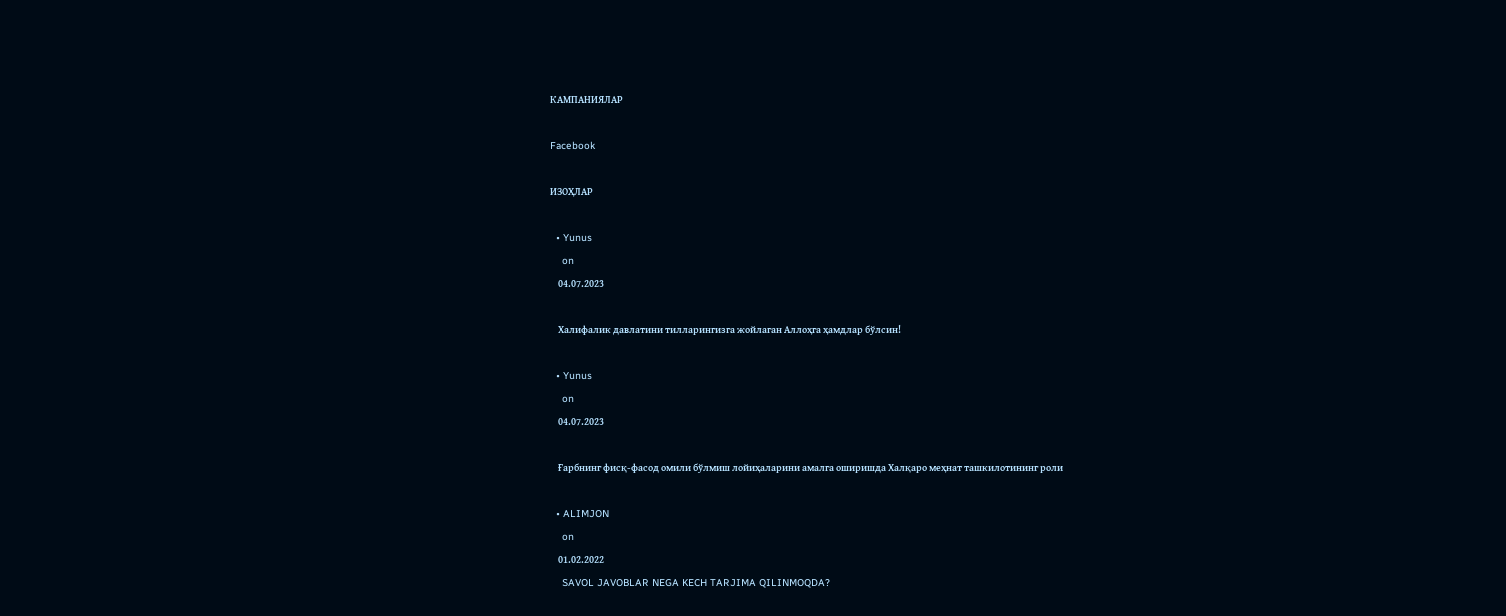КАМПАНИЯЛАР

Facebook

ИЗОҲЛАР

  • Yunus
    on
    04.07.2023

    Халифалик давлатини тилларингизга жойлаган Аллоҳга ҳамдлар бўлсин!

  • Yunus
    on
    04.07.2023

    Ғарбнинг фисқ-фасод омили бўлмиш лойиҳаларини амалга оширишда Халқаро меҳнат ташкилотининг роли

  • ALIMJON
    on
    01.02.2022
    SAVOL JAVOBLAR NEGA KECH TARJIMA QILINMOQDA?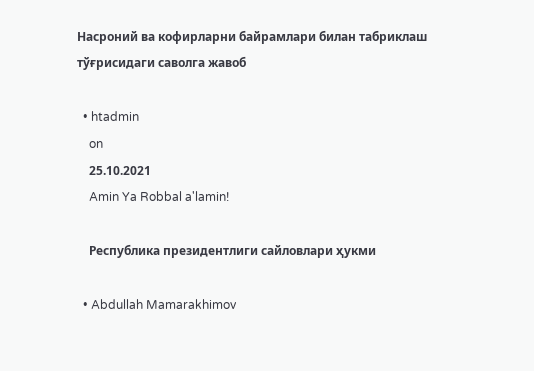Насроний ва кофирларни байрамлари билан табриклаш тўғрисидаги саволга жавоб

  • htadmin
    on
    25.10.2021
    Amin Ya Robbal a'lamin!

    Республика президентлиги сайловлари ҳукми

  • Abdullah Mamarakhimov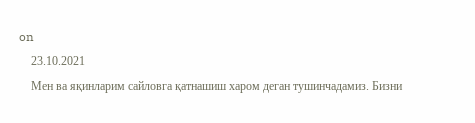on
    23.10.2021
    Мен ва яқинларим сайловга қатнашиш харом деган тушинчадамиз. Бизни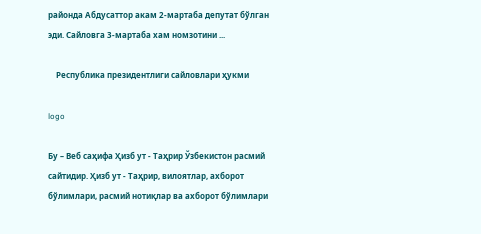районда Абдусаттор акам 2-мартаба депутат бўлган эди. Сайловга 3-мартаба хам номзотини ...

    Республика президентлиги сайловлари ҳукми

logo

Бу – Веб саҳифа Ҳизб ут - Таҳрир Ўзбекистон расмий сайтидир. Ҳизб ут - Таҳрир, вилоятлар, ахборот бўлимлари, расмий нотиқлар ва ахборот бўлимлари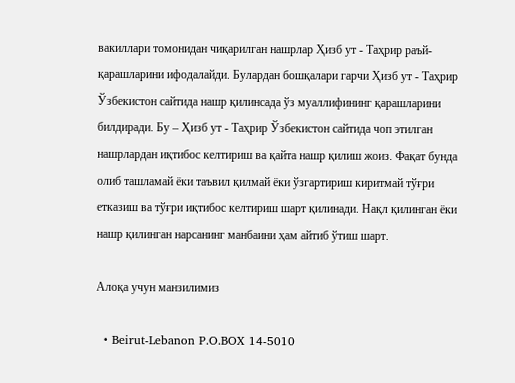вакиллари томонидан чиқарилган нашрлар Ҳизб ут - Таҳрир раъй-қарашларини ифодалайди. Булардан бошқалари гарчи Ҳизб ут - Таҳрир Ўзбекистон сайтида нашр қилинсада ўз муаллифининг қарашларини билдиради. Бу – Ҳизб ут - Таҳрир Ўзбекистон сайтида чоп этилган нашрлардан иқтибос келтириш ва қайта нашр қилиш жоиз. Фақат бунда олиб ташламай ёки таъвил қилмай ёки ўзгартириш киритмай тўғри етказиш ва тўғри иқтибос келтириш шарт қилинади. Нақл қилинган ёки нашр қилинган нарсанинг манбаини ҳам айтиб ўтиш шарт.

Алоқа учун манзилимиз

  • Beirut-Lebanon P.O.BOX 14-5010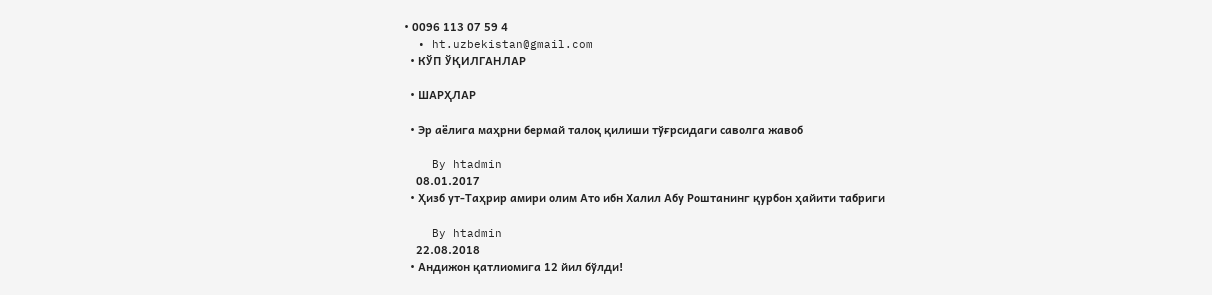• 0096 113 07 59 4
  • ht.uzbekistan@gmail.com
  • КЎП ЎҚИЛГАНЛАР

  • ШАРҲЛАР

  • Эр аёлига маҳрни бермай талоқ қилиши тўғрсидаги саволга жавоб

    By htadmin
    08.01.2017
  • Ҳизб ут-Таҳрир амири олим Ато ибн Халил Абу Роштанинг қурбон ҳайити табриги

    By htadmin
    22.08.2018
  • Андижон қатлиомига 12 йил бўлди!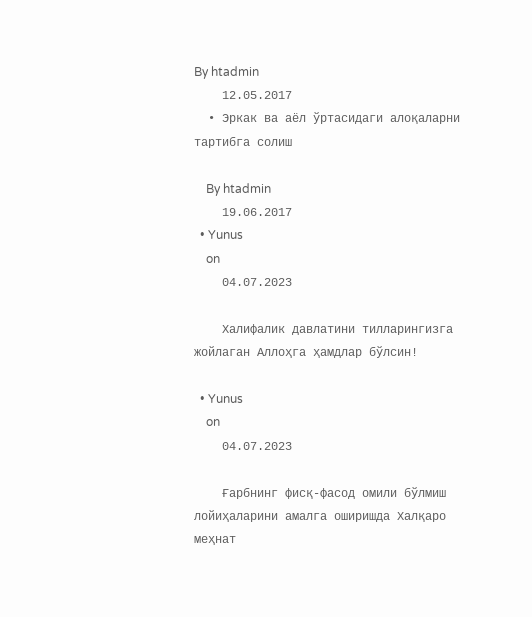By htadmin
    12.05.2017
  • Эркак ва аёл ўртасидаги алоқаларни тартибга солиш

    By htadmin
    19.06.2017
  • Yunus
    on
    04.07.2023

    Халифалик давлатини тилларингизга жойлаган Аллоҳга ҳамдлар бўлсин!

  • Yunus
    on
    04.07.2023

    Ғарбнинг фисқ-фасод омили бўлмиш лойиҳаларини амалга оширишда Халқаро меҳнат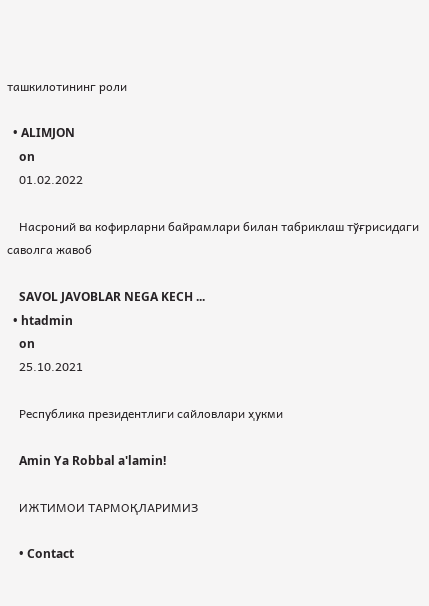ташкилотининг роли

  • ALIMJON
    on
    01.02.2022

    Насроний ва кофирларни байрамлари билан табриклаш тўғрисидаги саволга жавоб

    SAVOL JAVOBLAR NEGA KECH ...
  • htadmin
    on
    25.10.2021

    Республика президентлиги сайловлари ҳукми

    Amin Ya Robbal a'lamin!

    ИЖТИМОИ ТАРМОҚЛАРИМИЗ

    • Contact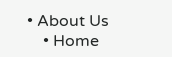• About Us
    • Home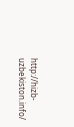http://hizb-uzbekiston.info/